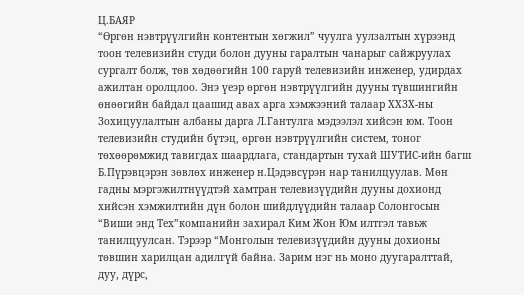Ц.БАЯР
“Өргөн нэвтрүүлгийн контентын хөгжил” чуулга уулзалтын хүрээнд тоон телевизийн студи болон дууны гаралтын чанарыг сайжруулах сургалт болж, төв хөдөөгийн 100 гаруй телевизийн инженер, удирдах ажилтан оролцлоо. Энэ үеэр өргөн нэвтрүүлгийн дууны түвшингийн өнөөгийн байдал цаашид авах арга хэмжээний талаар ХХЗХ-ны Зохицуулалтын албаны дарга Л.Гантулга мэдээлэл хийсэн юм. Тоон телевизийн студийн бүтэц, өргөн нэвтрүүлгийн систем, тоног төхөөрөмжид тавигдах шаардлага, стандартын тухай ШУТИС-ийн багш Б.Пүрэвцэрэн зөвлөх инженер н.Цэдэвсүрэн нар танилцуулав. Мөн гадны мэргэжилтнүүдтэй хамтран телевизүүдийн дууны дохионд хийсэн хэмжилтийн дүн болон шийдлүүдийн талаар Солонгосын “Виши энд Тех”компанийн захирал Ким Жон Юм илтгэл тавьж танилцуулсан. Тэрээр “Монголын телевизүүдийн дууны дохионы төвшин харилцан адилгүй байна. Зарим нэг нь моно дуугаралттай, дуу, дүрс,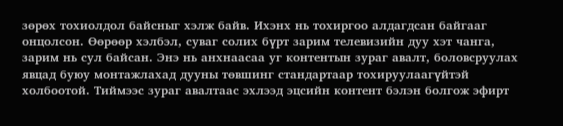зөрөх тохиолдол байсныг хэлж байв. Ихэнх нь тохиргоо алдагдсан байгааг онцолсон. Өөрөөр хэлбэл, суваг солих бүрт зарим телевизийн дуу хэт чанга, зарим нь сул байсан. Энэ нь анхнаасаа уг контентын зураг авалт, боловсруулах явцад буюу монтажлахад дууны төвшинг стандартаар тохируулаагүйтэй холбоотой. Тиймээс зураг авалтаас эхлээд эцсийн контент бэлэн болгож эфирт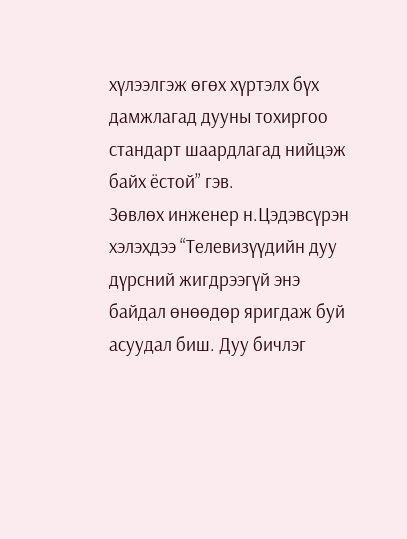хүлээлгэж өгөх хүртэлх бүх дамжлагад дууны тохиргоо стандарт шаардлагад нийцэж байх ёстой” гэв.
Зөвлөх инженер н.Цэдэвсүрэн хэлэхдээ “Телевизүүдийн дуу дүрсний жигдрээгүй энэ байдал өнөөдөр яригдаж буй асуудал биш. Дуу бичлэг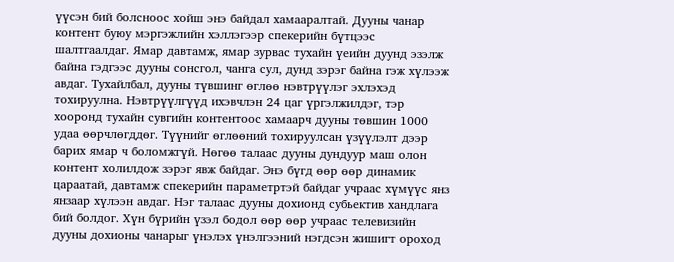үүсэн бий болсноос хойш энэ байдал хамааралтай. Дууны чанар контент буюу мэргэжлийн хэллэгээр спекерийн бүтцээс шалтгаалдаг. Ямар давтамж, ямар зурвас тухайн үеийн дуунд эзэлж байна гэдгээс дууны сонсгол, чанга сул, дунд зэрэг байна гэж хүлээж авдаг. Тухайлбал, дууны түвшинг өглөө нэвтрүүлэг эхлэхэд тохируулна. Нэвтрүүлгүүд ихэвчлэн 24 цаг үргэлжилдэг, тэр хооронд тухайн сувгийн контентоос хамаарч дууны төвшин 1000 удаа өөрчлөгддөг. Түүнийг өглөөний тохируулсан үзүүлэлт дээр барих ямар ч боломжгүй. Нөгөө талаас дууны дундуур маш олон контент холилдож зэрэг явж байдаг. Энэ бүгд өөр өөр динамик цараатай, давтамж спекерийн параметртэй байдаг учраас хүмүүс янз янзаар хүлээн авдаг. Нэг талаас дууны дохионд субьектив хандлага бий болдог. Хүн бүрийн үзэл бодол өөр өөр учраас телевизийн дууны дохионы чанарыг үнэлэх үнэлгээний нэгдсэн жишигт ороход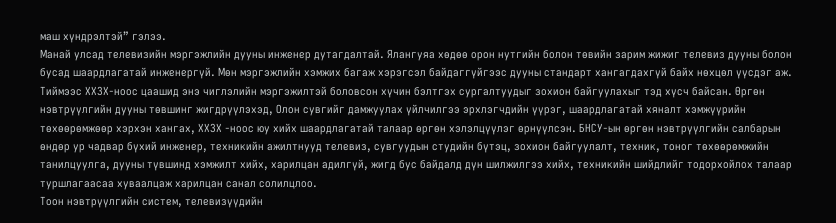маш хүндрэлтэй” гэлээ.
Манай улсад телевизийн мэргэжлийн дууны инженер дутагдалтай. Ялангуяа хөдөө орон нутгийн болон төвийн зарим жижиг телевиз дууны болон бусад шаардлагатай инженергүй. Мөн мэргэжлийн хэмжих багаж хэрэгсэл байдаггүйгээс дууны стандарт хангагдахгүй байх нөхцөл үүсдэг аж. Тиймээс ХХЗХ-ноос цаашид энэ чиглэлийн мэргэжилтэй боловсон хүчин бэлтгэх сургалтуудыг зохион байгуулахыг тэд хүсч байсан. Өргөн нэвтрүүлгийн дууны төвшинг жигдрүүлэхэд, Олон сувгийг дамжуулах үйлчилгээ эрхлэгчдийн үүрэг, шаардлагатай хяналт хэмжүүрийн төхөөрөмжөөр хэрхэн хангах, ХХЗХ -ноос юу хийх шаардлагатай талаар өргөн хэлэлцүүлэг өрнүүлсэн. БНСУ-ын өргөн нэвтрүүлгийн салбарын өндөр ур чадвар бүхий инженер, техникийн ажилтнууд телевиз, сувгуудын студийн бүтэц, зохион байгуулалт, техник, тоног төхөөрөмжийн танилцуулга, дууны түвшинд хэмжилт хийх, харилцан адилгүй, жигд бус байдалд дүн шилжилгээ хийх, техникийн шийдлийг тодорхойлох талаар туршлагаасаа хуваалцаж харилцан санал солилцлоо.
Тоон нэвтрүүлгийн систем, телевизүүдийн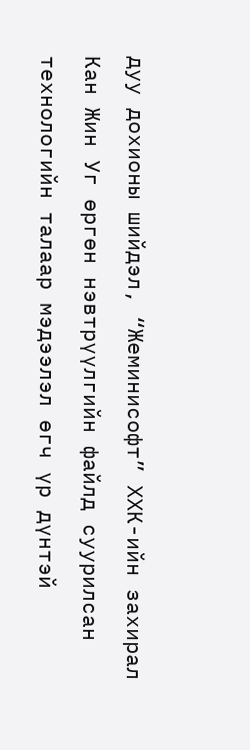дуу дохионы шийдэл, “Жеминисофт” ХХК-ийн захирал Кан Жин Уг өргөн нэвтрүүлгийн файлд суурилсан технологийн талаар мэдээлэл өгч үр дүнтэй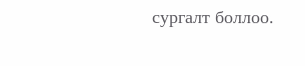сургалт боллоо.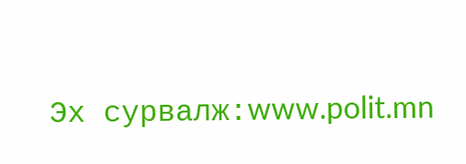Эх сурвалж:www.polit.mn